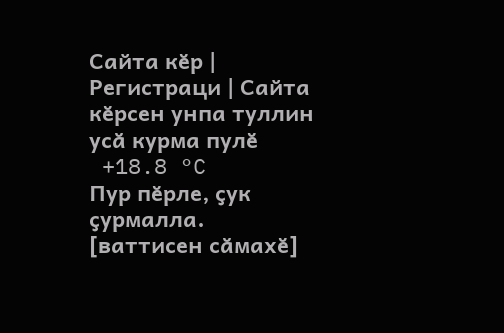Сайта кӗр | Регистраци | Сайта кӗрсен унпа туллин усӑ курма пулӗ
 +18.8 °C
Пур пӗрле, ҫук ҫурмалла.
[ваттисен сӑмахӗ]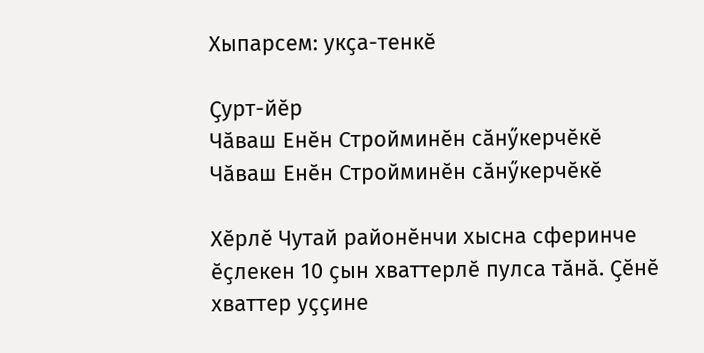Хыпарсем: укҫа-тенкӗ

Ҫурт-йӗр
Чӑваш Енӗн Стройминӗн сӑнӳкерчӗкӗ
Чӑваш Енӗн Стройминӗн сӑнӳкерчӗкӗ

Хӗрлӗ Чутай районӗнчи хысна сферинче ӗҫлекен 10 ҫын хваттерлӗ пулса тӑнӑ. Ҫӗнӗ хваттер уҫҫине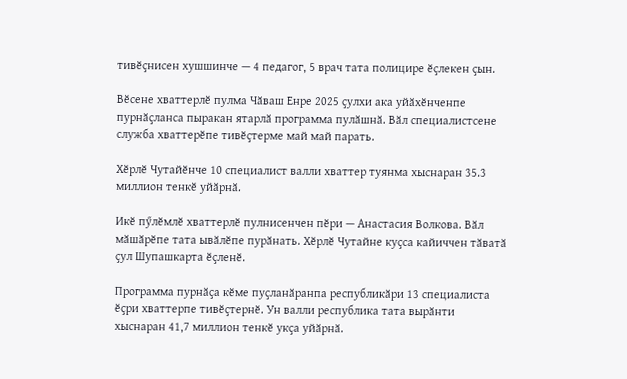тивӗҫнисен хушшинче — 4 педагог, 5 врач тата полицире ӗҫлекен ҫын.

Вӗсене хваттерлӗ пулма Чӑваш Енре 2025 ҫулхи ака уйӑхӗнченпе пурнӑҫланса пыракан ятарлӑ программа пулӑшнӑ. Вӑл специалистсене служба хваттерӗпе тивӗҫтерме май май парать.

Хӗрлӗ Чутайӗнче 10 специалист валли хваттер туянма хыснаран 35.3 миллион тенкӗ уйӑрнӑ.

Икӗ пӳлӗмлӗ хваттерлӗ пулнисенчен пӗри — Анастасия Волкова. Вӑл мӑшӑрӗпе тата ывӑлӗпе пурӑнать. Хӗрлӗ Чутайне куҫса кайиччен тӑватӑ ҫул Шупашкарта ӗҫленӗ.

Программа пурнӑҫа кӗме пуҫланӑранпа республикӑри 13 специалиста ӗҫри хваттерпе тивӗҫтернӗ. Ун валли республика тата вырӑнти хыснаран 41,7 миллион тенкӗ укҫа уйӑрнӑ.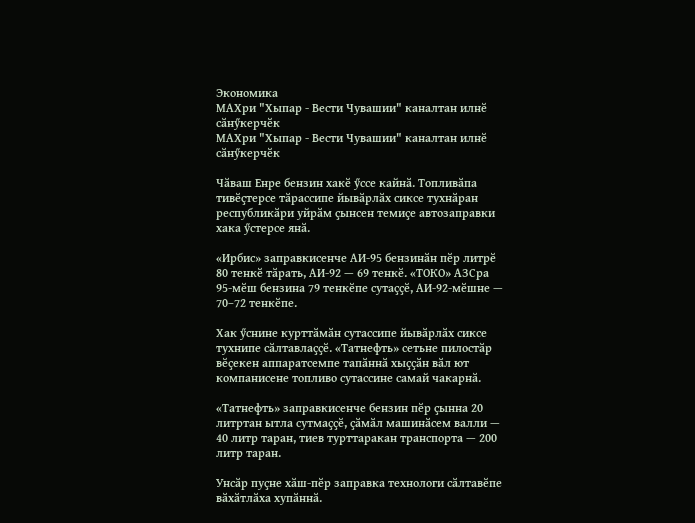Экономика
МАХри "Хыпар - Вести Чувашии" каналтан илнӗ сӑнӳкерчӗк
МАХри "Хыпар - Вести Чувашии" каналтан илнӗ сӑнӳкерчӗк

Чӑваш Енре бензин хакӗ ӳссе кайнӑ. Топливӑпа тивӗҫтерсе тӑрассипе йывӑрлӑх сиксе тухнӑран республикӑри уйрӑм ҫынсен темиҫе автозаправки хака ӳстерсе янӑ.

«Ирбис» заправкисенче АИ-95 бензинӑн пӗр литрӗ 80 тенкӗ тӑрать, АИ-92 — 69 тенкӗ. «ТОКО» АЗСра 95-мӗш бензина 79 тенкӗпе сутаҫҫӗ, АИ-92-мӗшне — 70–72 тенкӗпе.

Хак ӳснине курттӑмӑн сутассипе йывӑрлӑх сиксе тухнипе сӑлтавлаҫҫӗ. «Татнефть» сетьне пилостӑр вӗҫекен аппаратсемпе тапӑннӑ хыҫҫӑн вӑл ют компанисене топливо сутассине самай чакарнӑ.

«Татнефть» заправкисенче бензин пӗр ҫынна 20 литртан ытла сутмаҫҫӗ, ҫӑмӑл машинӑсем валли — 40 литр таран, тиев турттаракан транспорта — 200 литр таран.

Унсӑр пуҫне хӑш-пӗр заправка технологи сӑлтавӗпе вӑхӑтлӑха хупӑннӑ.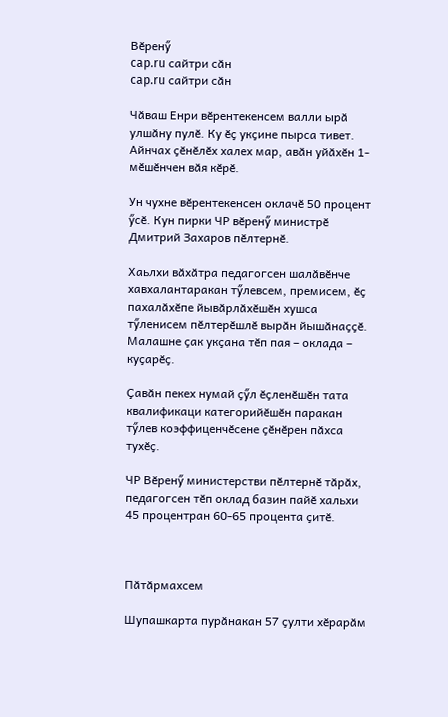Вӗренӳ
cap.ru сайтри сӑн
cap.ru сайтри сӑн

Чӑваш Енри вӗрентекенсем валли ырӑ улшӑну пулӗ. Ку ӗҫ укҫине пырса тивет. Айнчах ҫӗнӗлӗх халех мар, авӑн уйӑхӗн 1-мӗшӗнчен вӑя кӗрӗ.

Ун чухне вӗрентекенсен оклачӗ 50 процент ӳсӗ. Кун пирки ЧР вӗренӳ министрӗ Дмитрий Захаров пӗлтернӗ.

Хаьлхи вӑхӑтра педагогсен шалӑвӗнче хавхалантаракан тӳлевсем, премисем, ӗҫ пахалӑхӗпе йывӑрлӑхӗшӗн хушса тӳленисем пӗлтерӗшлӗ вырӑн йышӑнаҫҫӗ. Малашне ҫак укҫана тӗп пая – оклада – куҫарӗҫ.

Ҫавӑн пекех нумай ҫӳл ӗҫленӗшӗн тата квалификаци категорийӗшӗн паракан тӳлев коэффиценчӗсене ҫӗнӗрен пӑхса тухӗҫ.

ЧР Вӗренӳ министерстви пӗлтернӗ тӑрӑх, педагогсен тӗп оклад базин пайӗ хальхи 45 процентран 60-65 процента ҫитӗ.



Пӑтӑрмахсем

Шупашкарта пурӑнакан 57 ҫулти хӗрарӑм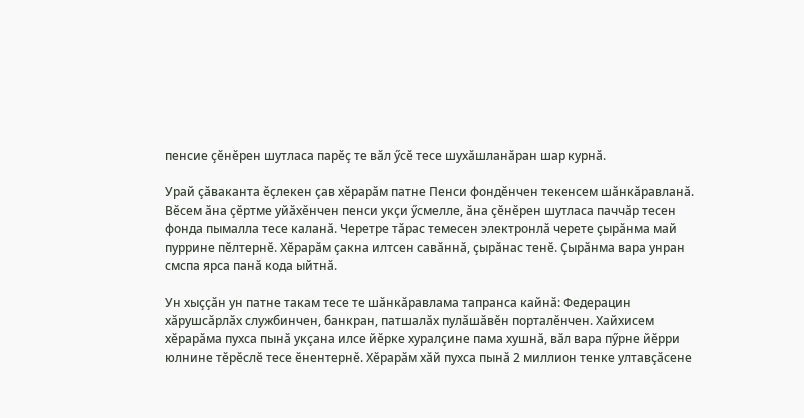пенсие ҫӗнӗрен шутласа парӗҫ те вӑл ӳсӗ тесе шухӑшланӑран шар курнӑ.

Урай ҫӑваканта ӗҫлекен ҫав хӗрарӑм патне Пенси фондӗнчен текенсем шӑнкӑравланӑ. Вӗсем ӑна ҫӗртме уйӑхӗнчен пенси укҫи ӳсмелле, ӑна ҫӗнӗрен шутласа паччӑр тесен фонда пымалла тесе каланӑ. Черетре тӑрас темесен электронлӑ черете ҫырӑнма май пуррине пӗлтернӗ. Хӗрарӑм ҫакна илтсен савӑннӑ, ҫырӑнас тенӗ. Ҫырӑнма вара унран смспа ярса панӑ кода ыйтнӑ.

Ун хыҫҫӑн ун патне такам тесе те шӑнкӑравлама тапранса кайнӑ: Федерацин хӑрушсӑрлӑх службинчен, банкран, патшалӑх пулӑшӑвӗн порталӗнчен. Хайхисем хӗрарӑма пухса пынӑ укҫана илсе йӗрке хуралҫине пама хушнӑ, вӑл вара пӳрне йӗрри юлнине тӗрӗслӗ тесе ӗнентернӗ. Хӗрарӑм хӑй пухса пынӑ 2 миллион тенке ултавҫӑсене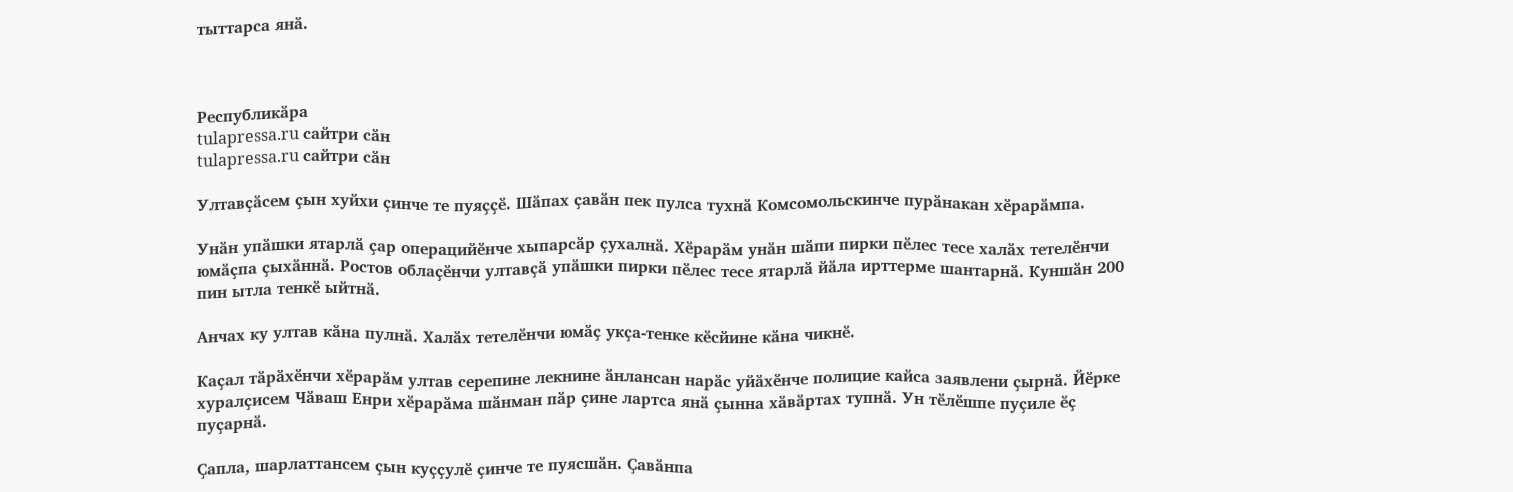тыттарса янӑ.



Республикӑра
tulapressa.ru сайтри сӑн
tulapressa.ru сайтри сӑн

Ултавҫӑсем ҫын хуйхи ҫинче те пуяҫҫӗ. Шӑпах ҫавӑн пек пулса тухнӑ Комсомольскинче пурӑнакан хӗрарӑмпа.

Унӑн упӑшки ятарлӑ ҫар операцийӗнче хыпарсӑр ҫухалнӑ. Хӗрарӑм унӑн шӑпи пирки пӗлес тесе халӑх тетелӗнчи юмӑҫпа ҫыхӑннӑ. Ростов облаҫӗнчи ултавҫӑ упӑшки пирки пӗлес тесе ятарлӑ йӑла ирттерме шантарнӑ. Куншӑн 200 пин ытла тенкӗ ыйтнӑ.

Анчах ку ултав кӑна пулнӑ. Халӑх тетелӗнчи юмӑҫ укҫа-тенке кӗсйине кӑна чикнӗ.

Каҫал тӑрӑхӗнчи хӗрарӑм ултав серепине лекнине ӑнлансан нарӑс уйӑхӗнче полицие кайса заявлени ҫырнӑ. Йӗрке хуралҫисем Чӑваш Енри хӗрарӑма шӑнман пӑр ҫине лартса янӑ ҫынна хӑвӑртах тупнӑ. Ун тӗлӗшпе пуҫиле ӗҫ пуҫарнӑ.

Ҫапла, шарлаттансем ҫын куҫҫулӗ ҫинче те пуясшӑн. Ҫавӑнпа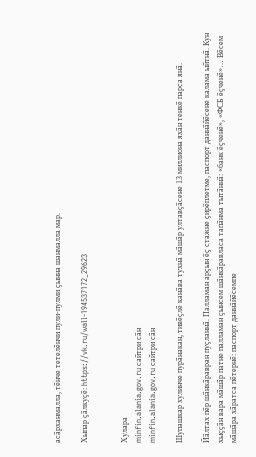асӑрханмалла, тӗнче тетелӗнчи пули-пулми ҫынна шанмалла мар.

Хыпар ҫӑлкуҫӗ: https://vk.ru/wall-194537172_29623


Хулара
minfin.alania.gov.ru сайтри сӑн
minfin.alania.gov.ru сайтри сӑн

Шупашкар хулинче пурӑнакан, тивӗҫлӗ канӑва тухнӑ мӑшӑр ултавҫӑсене 13 миллиона яхӑн тенкӗ парса янӑ.

Йӑлтах пӗр шӑнкӑравран пуҫланнӑ. Палламан арҫын ӗҫ стажне ҫирӗплетме, паспорт даннӑйӗсене калама ыйтнӑ. Кун хыҫҫӑн вара мӑшӑр патне палламан ҫынсем шӑнкӑравласа тапӑнма тытӑннӑ: «банк ӗҫченӗ», «ФСБ ӗҫченӗ»… Вӗсем мӑшӑра хӑратса пӗтернӗ: паспорт даннӑйӗсемпе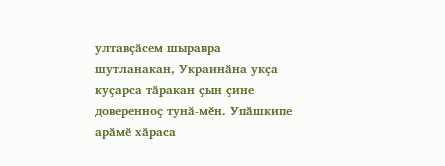ултавҫӑсем шыравра шутланакан, Украинӑна укҫа куҫарса тӑракан ҫын ҫине доверенноҫ тунӑ-мӗн. Упӑшкипе арӑмӗ хӑраса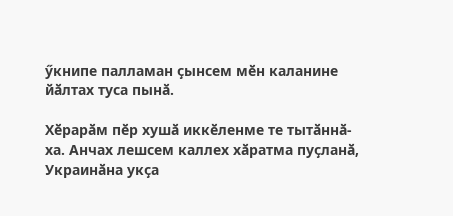ӳкнипе палламан ҫынсем мӗн каланине йӑлтах туса пынӑ.

Хӗрарӑм пӗр хушӑ иккӗленме те тытӑннӑ-ха. Анчах лешсем каллех хӑратма пуҫланӑ, Украинӑна укҫа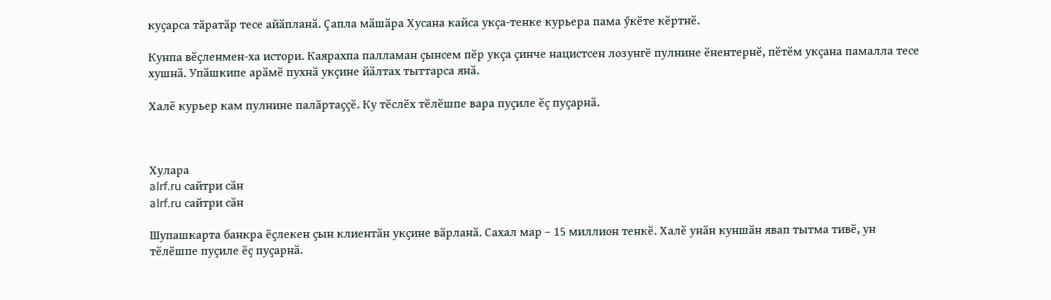куҫарса тӑратӑр тесе айӑпланӑ. Ҫапла мӑшӑра Хусана кайса укҫа-тенке курьера пама ӳкӗте кӗртнӗ.

Кунпа вӗҫленмен-ха истори. Каярахпа палламан ҫынсем пӗр укҫа ҫинче нацистсен лозунгӗ пулнине ӗнентернӗ, пӗтӗм укҫана памалла тесе хушнӑ. Упӑшкипе арӑмӗ пухнӑ укҫине йӑлтах тыттарса янӑ.

Халӗ курьер кам пулнине палӑртаҫҫӗ. Ку тӗслӗх тӗлӗшпе вара пуҫиле ӗҫ пуҫарнӑ.



Хулара
alrf.ru сайтри сӑн
alrf.ru сайтри сӑн

Шупашкарта банкра ӗҫлекен ҫын клиентӑн укҫине вӑрланӑ. Сахал мар – 15 миллион тенкӗ. Халӗ унӑн куншӑн явап тытма тивӗ, ун тӗлӗшпе пуҫиле ӗҫ пуҫарнӑ.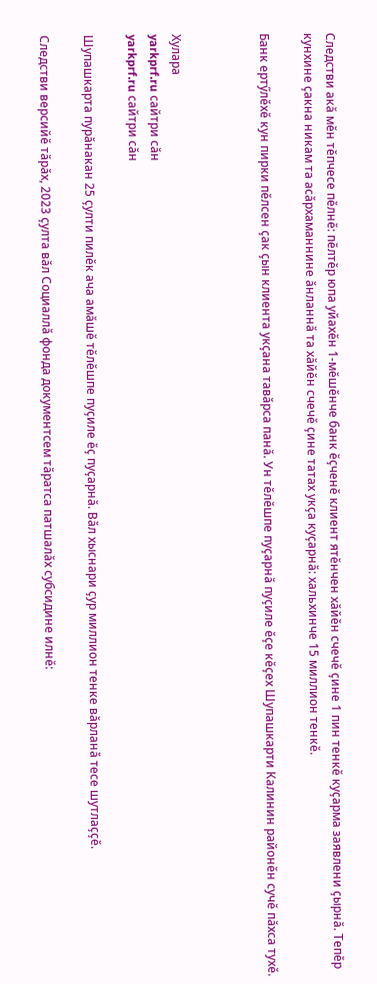Следстви акӑ мӗн тӗпчесе пӗлнӗ: пӗлтӗр юпа уйахӗн 1-мӗшӗнче банк ӗҫченӗ клиент ятӗнчен хӑйӗн счечӗ ҫине 1 пин тенкӗ куҫарма заявлени ҫырнӑ. Тепӗр кунхине ҫакна никам та асӑрхаманнине ӑнланнӑ та хӑйӗн счечӗ ҫине татах укҫа куҫарнӑ: хальхинче 15 миллион тенкӗ.

Банк ертӳлӗхӗ кун пирки пӗлсен ҫак ҫын клиента укҫана тавӑрса панӑ. Ун тӗлӗшпе пуҫарнӑ пуҫиле ӗҫе кӗҫех Шупашкарти Калинин районӗн сучӗ пӑхса тухӗ.



Хулара
yarkprf.ru сайтри сӑн
yarkprf.ru сайтри сӑн

Шупашкарта пурӑнакан 25 ҫулти пилӗк ача амӑшӗ тӗлӗшпе пуҫиле ӗҫ пуҫарнӑ. Вӑл хыснари ҫур миллион тенке вӑрланӑ тесе шутлаҫҫӗ.

Следстви версийӗ тӑрӑх, 2023 ҫулта вӑл Социаллӑ фонда документсем тӑратса патшалӑх субсидине илнӗ: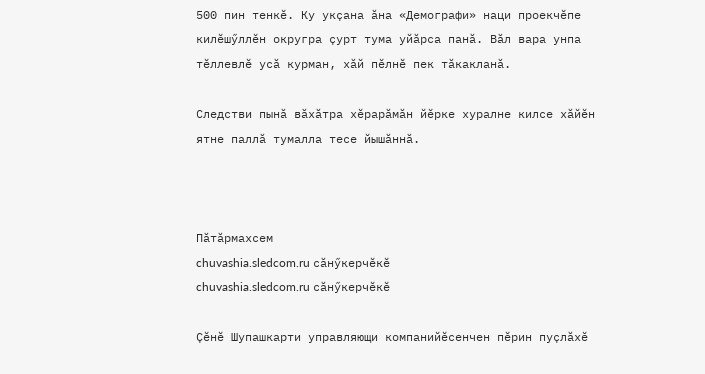500 пин тенкӗ. Ку укҫана ӑна «Демографи» наци проекчӗпе килӗшӳллӗн округра ҫурт тума уйӑрса панӑ. Вӑл вара унпа тӗллевлӗ усӑ курман, хӑй пӗлнӗ пек тӑкакланӑ.

Следстви пынӑ вӑхӑтра хӗрарӑмӑн йӗрке хуралне килсе хӑйӗн ятне паллӑ тумалла тесе йышӑннӑ.



Пӑтӑрмахсем
chuvashia.sledcom.ru сӑнӳкерчӗкӗ
chuvashia.sledcom.ru сӑнӳкерчӗкӗ

Ҫӗнӗ Шупашкарти управляющи компанийӗсенчен пӗрин пуҫлӑхӗ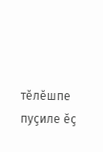тӗлӗшпе пуҫиле ӗҫ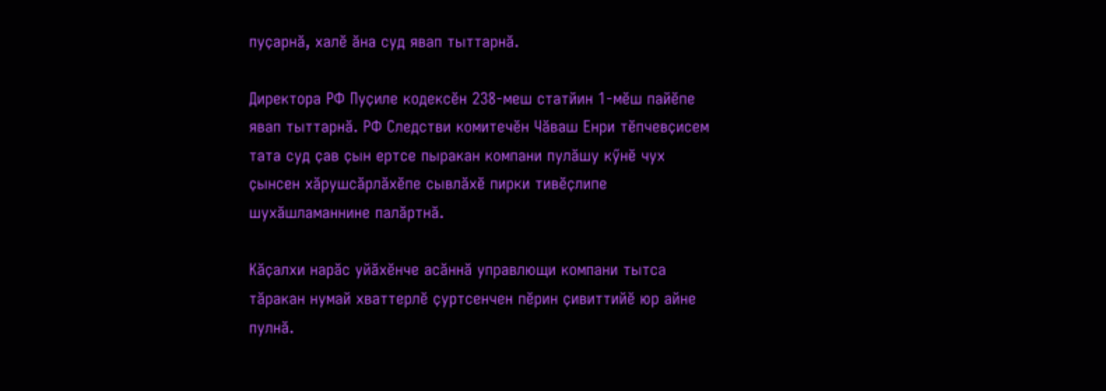пуҫарнӑ, халӗ ӑна суд явап тыттарнӑ.

Директора РФ Пуҫиле кодексӗн 238-меш статйин 1-мӗш пайӗпе явап тыттарнӑ. РФ Следстви комитечӗн Чӑваш Енри тӗпчевҫисем тата суд ҫав ҫын ертсе пыракан компани пулӑшу кӳнӗ чух ҫынсен хӑрушсӑрлӑхӗпе сывлӑхӗ пирки тивӗҫлипе шухӑшламаннине палӑртнӑ.

Кӑҫалхи нарӑс уйӑхӗнче асӑннӑ управлющи компани тытса тӑракан нумай хваттерлӗ ҫуртсенчен пӗрин ҫивиттийӗ юр айне пулнӑ.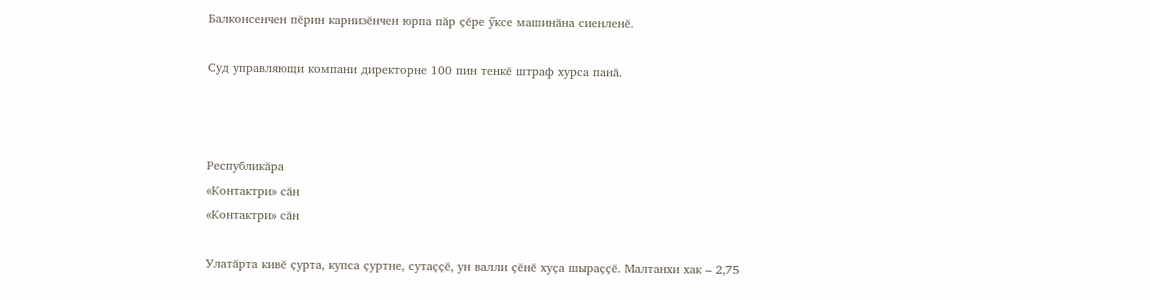Балконсенчен пӗрин карнизӗнчен юрпа пӑр ҫӗре ӳксе машинӑна сиенленӗ.

Суд управляющи компани директорне 100 пин тенкӗ штраф хурса панӑ.



Республикӑра
«Контактри» сӑн
«Контактри» сӑн

Улатӑрта кивӗ ҫурта, купса ҫуртне, сутаҫҫӗ, ун валли ҫӗнӗ хуҫа шыраҫҫӗ. Малтанхи хак – 2,75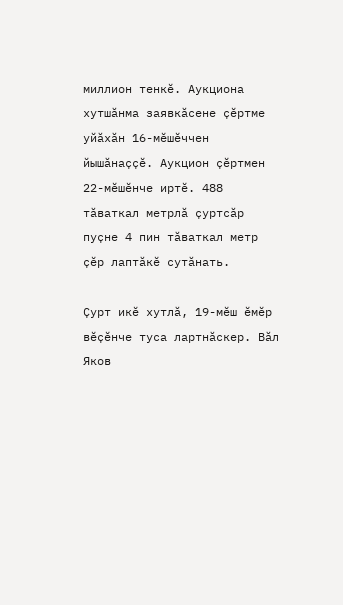миллион тенкӗ. Аукциона хутшӑнма заявкӑсене ҫӗртме уйӑхӑн 16-мӗшӗччен йышӑнаҫҫӗ. Аукцион ҫӗртмен 22-мӗшӗнче иртӗ. 488 тӑваткал метрлӑ ҫуртсӑр пуҫне 4 пин тӑваткал метр ҫӗр лаптӑкӗ сутӑнать.

Ҫурт икӗ хутлӑ, 19-мӗш ӗмӗр вӗҫӗнче туса лартнӑскер. Вӑл Яков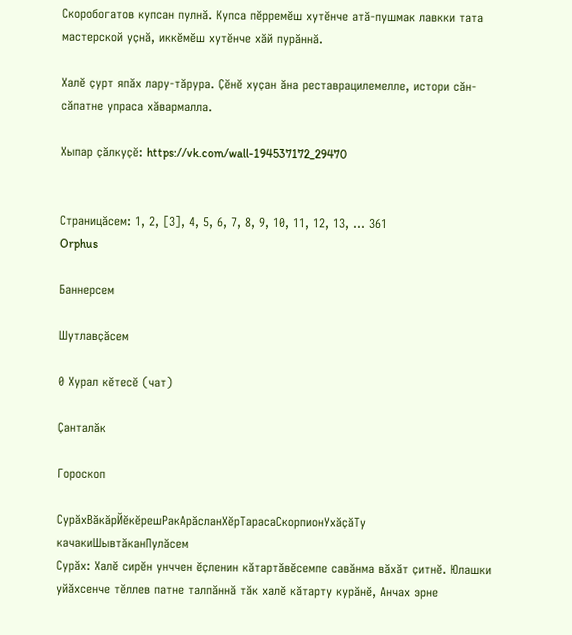Скоробогатов купсан пулнӑ. Купса пӗрремӗш хутӗнче атӑ-пушмак лавкки тата мастерской уҫнӑ, иккӗмӗш хутӗнче хӑй пурӑннӑ.

Халӗ ҫурт япӑх лару-тӑрура. Ҫӗнӗ хуҫан ӑна реставрацилемелле, истори сӑн-сӑпатне упраса хӑвармалла.

Хыпар ҫӑлкуҫӗ: https://vk.com/wall-194537172_29470


Страницӑсем: 1, 2, [3], 4, 5, 6, 7, 8, 9, 10, 11, 12, 13, ... 361
Orphus

Баннерсем

Шутлавҫӑсем

0 Хурал кӗтесӗ (чат)

Ҫанталӑк

Гороскоп

СурӑхВӑкӑрЙӗкӗрешРакАрӑсланХӗрТарасаСкорпионУхӑҫӑТу качакиШывтӑканПулӑсем
Сурӑх: Халӗ сирӗн унччен ӗҫленин кӑтартӑвӗсемпе савӑнма вӑхӑт ҫитнӗ. Юлашки уйӑхсенче тӗллев патне талпӑннӑ тӑк халӗ кӑтарту курӑнӗ, Анчах эрне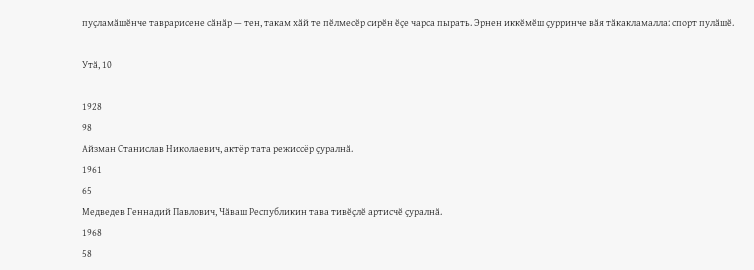пуҫламӑшӗнче таврарисене сӑнӑр — тен, такам хӑй те пӗлмесӗр сирӗн ӗҫе чарса пырать. Эрнен иккӗмӗш ҫурринче вӑя тӑкакламалла: спорт пулӑшӗ.

Утӑ, 10

1928
98
Айзман Станислав Николаевич, актёр тата режиссёр ҫуралнӑ.
1961
65
Медведев Геннадий Павлович, Чӑваш Республикин тава тивӗҫлӗ артисчӗ ҫуралнӑ.
1968
58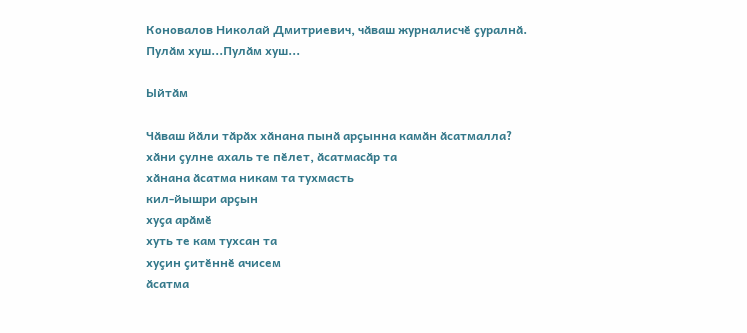Коновалов Николай Дмитриевич, чӑваш журналисчӗ ҫуралнӑ.
Пулӑм хуш...Пулӑм хуш...

Ыйтӑм

Чӑваш йӑли тӑрӑх хӑнана пынӑ арҫынна камӑн ӑсатмалла?
хӑни ҫулне ахаль те пӗлет, ӑсатмасӑр та
хӑнана ӑсатма никам та тухмасть
кил-йышри арҫын
хуҫа арӑмӗ
хуть те кам тухсан та
хуҫин ҫитӗннӗ ачисем
ӑсатма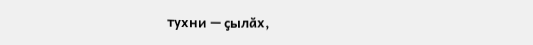тухни — ҫылӑх,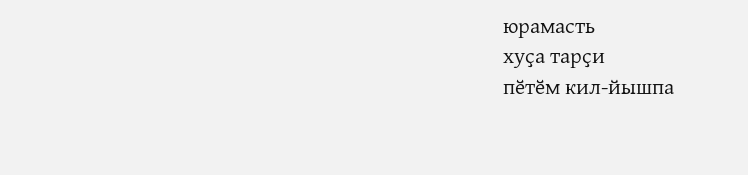юрамасть
хуҫа тарҫи
пӗтӗм кил-йышпа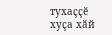тухаҫҫӗ
хуҫа хӑй